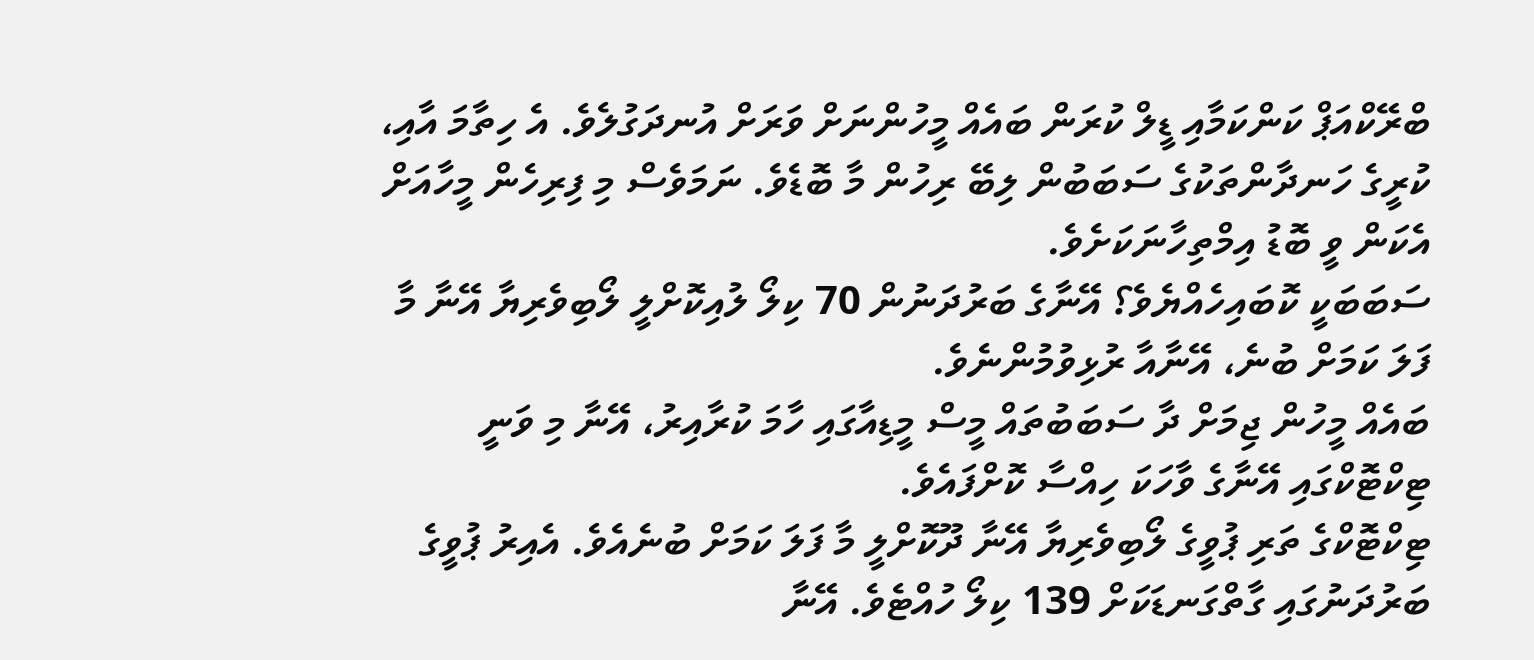ބްރޭކްއަޕް ކަންކަމާއި ޑީލް ކުރަން ބައެއް މީހުންނަށް ވަރަށް އުނދަގުލެވެ. އެ ހިތާމަ އާއި، ކުރީގެ ހަނދާންތަކުގެ ސަބަބުން ލިބޭ ރިހުން މާ ބޮޑެވެ. ނަމަވެސް މި ފިރިހެން މީހާއަށް އެކަން ވީ ބޮޑު އިމްތިހާނަކަށެވެ.
ސަބަބަކީ ކޮބައިހެއްޔެވެ؟ އޭނާގެ ބަރުދަނުން 70 ކިލޯ ލުއިކޮށްލީ ލޯބިވެރިޔާ އޭނާ މާ ފަލަ ކަމަށް ބުނެ، އޭނާއާ ރުޅިވުމުންނެވެ.
ބައެއް މީހުން ޖިމަށް ދާ ސަބަބުތައް މީސް މީޑިއާގައި ހާމަ ކުރާއިރު، އޭނާ މި ވަނީ ޓިކްޓޮކްގައި އޭނާގެ ވާހަކަ ހިއްސާ ކޮށްފައެވެ.
ޓިކްޓޮކްގެ ތަރި ޕުވީގެ ލޯބިވެރިޔާ އޭނާ ދޫކޮށްލީ މާ ފަލަ ކަމަށް ބުނެއެވެ. އެއިރު ޕުވީގެ ބަރުދަނުގައި ގާތްގަނޑަކަށް 139 ކިލޯ ހުއްޓެވެ. އޭނާ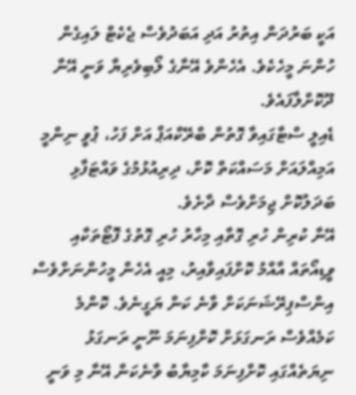އަކީ ބަރުދަން އިތުރު އަދި އަބަދުވެސް ޖެކެޓް ލައިގެން ހުންނަ މީހެކެވެ. އެހެންވެ އޭނާގެ ލޯބިވެރިޔާ ވަނީ އޭނާ ދޫކޮށްލާފައެވެ.
ޑެއިލީ ސްޓާގައިވާ ގޮތުން ބްރޭކްއަޕް އަށް ފަހު، ޕުވީ ނިންމީ އަމިއްލައަށް މަސައްކަތް ކޮށް، ދިރިއުޅުމުގެ ވައްޓަފާޅި ބަދަލުކޮށް ޖިމަށްވެސް ދާށެވެ.
އޭނާ ކުރިން ހުރި ގޮތާއި މިހާރު ހުރި ގޮތުގެ ފޮޓޯތަކާއި ވީޑިއޯތައް އާއްމު ކޮށްފައިވާއިރު، މިއީ އެހެން މީހުންނަށްވެސް އިންސްޕިރޭޝަނަކަށް ވާނެ ކަން ޔަގީނެވެ. ކޮންމެ ކަމެއްވެސް ރަނގަޅަށް ކޮށްފިނަމަ ނޫނީ ރަނގަޅު ނިޔަތެއްގައި ކޮށްފިނަމަ ކާމިޔާބު ވާނެކަން އޭނާ މި ވަނީ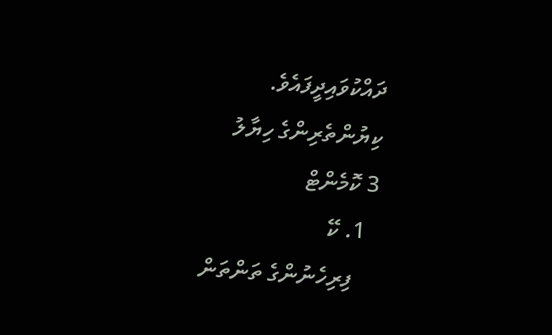ދައްކުވައިދީފައެވެ.
ކިޔުންތެރިންގެ ހިޔާލު
3 ކޮމެންޓް
  1. ކޭ
    ފިރިހެނުންގެ ތަންތަން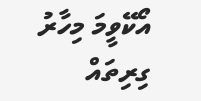އޯކޭވީމަ މިހާރު ގިރިތައް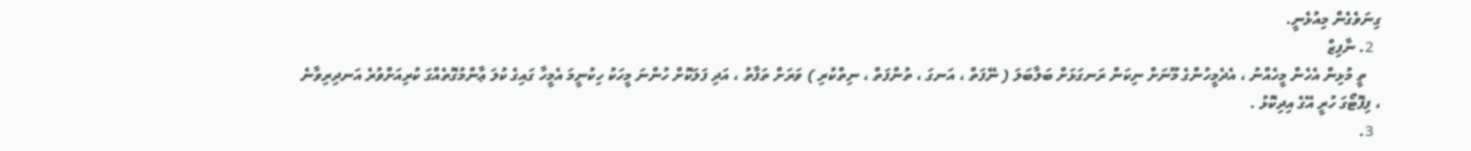ގިނަވެގެން މިއުޅެނީ.
  2. ނާފިޒް
    ތީ މުޅިން އެހެން މީހެއްނު ، އެދެމީހުންގެ މޫނަށް ނިކަން ރަނގަޅަށް ބަލާބަލަ ( ނޭފަތް ، އަނގަ ، ތުންފަތް ، ނިތްކުރި ) ވަރަށް ތަފާތު ، އަދި ފަލަކޮށް ހުންނަ މީހަކު ހިކުނީމަ އެމީހާ ގައިގެ ކުލަ ޢާންމުގޮތެއްގަ ކުރިއަށްވުރެ އަނދިރިވާނެ ، ފިފޮޓޯގަ ހުރީ އޭގެ އިދިކޮޅު .
  3.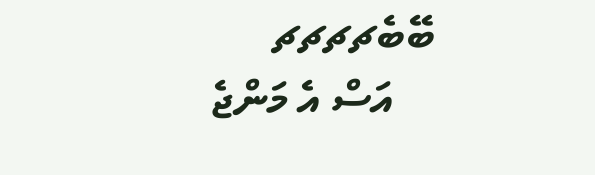ބޭބެޗޗޗޗ
    އަސް އެ މަންޖެ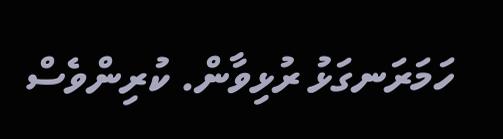ހަމަރަނގަޅު ރުޅިވާން. ކުރިންވެސް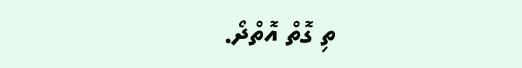ތި ގޮތް އޮތްދޯ.